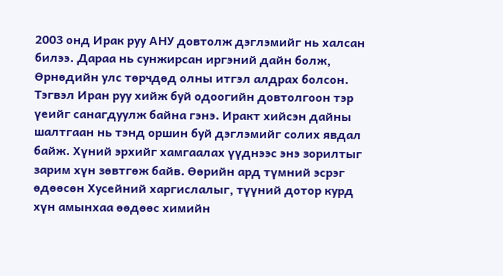2003 онд Ирак руу АНУ довтолж дэглэмийг нь халсан билээ. Дараа нь сунжирсан иргэний дайн болж, Өрнөдийн улс төрчдөд олны итгэл алдрах болсон. Тэгвэл Иран руу хийж буй одоогийн довтолгоон тэр үеийг санагдуулж байна гэнэ. Иракт хийсэн дайны шалтгаан нь тэнд оршин буй дэглэмийг солих явдал байж. Хүний эрхийг хамгаалах үүднээс энэ зорилтыг зарим хүн зөвтгөж байв. Өөрийн ард түмний эсрэг өдөөсөн Хусейний харгислалыг, түүний дотор курд хүн амынхаа өөдөөс химийн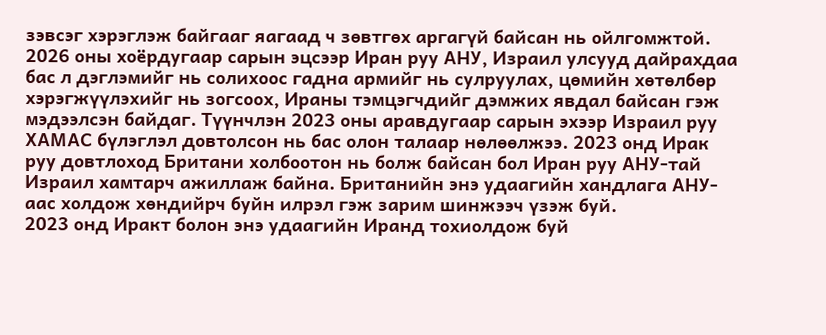зэвсэг хэрэглэж байгааг яагаад ч зөвтгөх аргагүй байсан нь ойлгомжтой.
2026 оны хоёрдугаар сарын эцсээр Иран руу АНУ, Израил улсууд дайрахдаа бас л дэглэмийг нь солихоос гадна армийг нь сулруулах, цөмийн хөтөлбөр хэрэгжүүлэхийг нь зогсоох, Ираны тэмцэгчдийг дэмжих явдал байсан гэж мэдээлсэн байдаг. Түүнчлэн 2023 оны аравдугаар сарын эхээр Израил руу ХАМАС бүлэглэл довтолсон нь бас олон талаар нөлөөлжээ. 2023 онд Ирак руу довтлоход Британи холбоотон нь болж байсан бол Иран руу АНУ-тай Израил хамтарч ажиллаж байна. Британийн энэ удаагийн хандлага АНУ-аас холдож хөндийрч буйн илрэл гэж зарим шинжээч үзэж буй.
2023 онд Иракт болон энэ удаагийн Иранд тохиолдож буй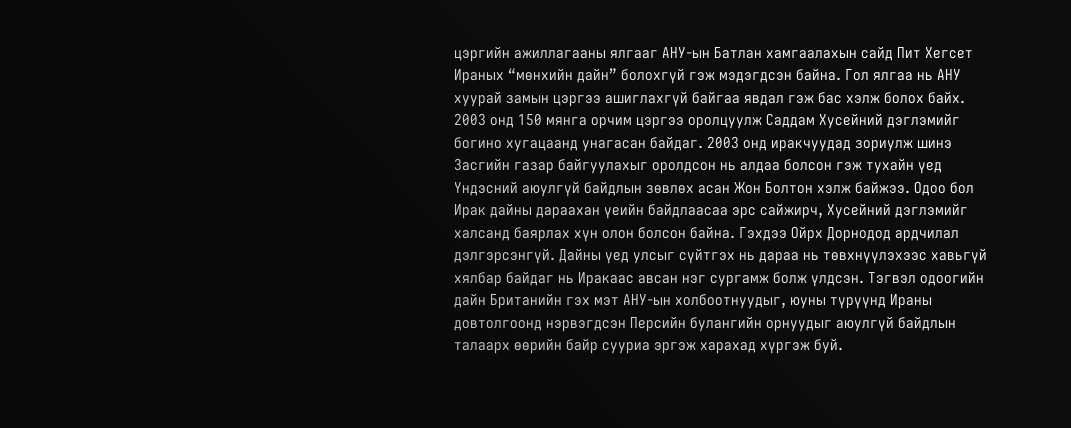цэргийн ажиллагааны ялгааг АНУ-ын Батлан хамгаалахын сайд Пит Хегсет Ираных “мөнхийн дайн” болохгүй гэж мэдэгдсэн байна. Гол ялгаа нь АНУ хуурай замын цэргээ ашиглахгүй байгаа явдал гэж бас хэлж болох байх. 2003 онд 150 мянга орчим цэргээ оролцуулж Саддам Хусейний дэглэмийг богино хугацаанд унагасан байдаг. 2003 онд иракчуудад зориулж шинэ Засгийн газар байгуулахыг оролдсон нь алдаа болсон гэж тухайн үед Үндэсний аюулгүй байдлын зөвлөх асан Жон Болтон хэлж байжээ. Одоо бол Ирак дайны дараахан үеийн байдлаасаа эрс сайжирч, Хусейний дэглэмийг халсанд баярлах хүн олон болсон байна. Гэхдээ Ойрх Дорнодод ардчилал дэлгэрсэнгүй. Дайны үед улсыг сүйтгэх нь дараа нь төвхнүүлэхээс хавьгүй хялбар байдаг нь Иракаас авсан нэг сургамж болж үлдсэн. Тэгвэл одоогийн дайн Британийн гэх мэт АНУ-ын холбоотнуудыг, юуны түрүүнд Ираны довтолгоонд нэрвэгдсэн Персийн булангийн орнуудыг аюулгүй байдлын талаарх өөрийн байр сууриа эргэж харахад хүргэж буй.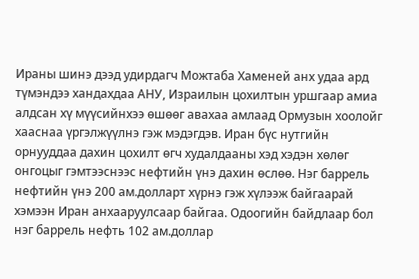Ираны шинэ дээд удирдагч Можтаба Хаменей анх удаа ард түмэндээ хандахдаа АНУ, Израилын цохилтын уршгаар амиа алдсан хү мүүсийнхээ өшөөг авахаа амлаад Ормузын хоолойг хааснаа үргэлжүүлнэ гэж мэдэгдэв. Иран бүс нутгийн орнууддаа дахин цохилт өгч худалдааны хэд хэдэн хөлөг онгоцыг гэмтээснээс нефтийн үнэ дахин өслөө. Нэг баррель нефтийн үнэ 200 ам.долларт хүрнэ гэж хүлээж байгаарай хэмээн Иран анхааруулсаар байгаа. Одоогийн байдлаар бол нэг баррель нефть 102 ам.доллар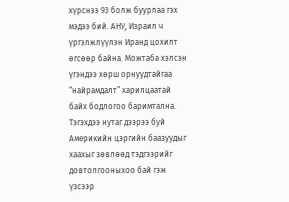хүрснээ 93 болж буурлаа гэх мэдээ бий. АНУ, Израил ч үргэлжлүүлэн Иранд цохилт өгсөөр байна. Можтаба хэлсэн үгэндээ хөрш орнуудтайгаа “найрамдалт” харилцаатай байх бодлогоо баримтална. Тэгэхдээ нутаг дээрээ буй Америкийн цэргийн баазуудыг хаахыг зөвлөөд тэдгээрийг довтолгооныхоо бай гэж үзсээр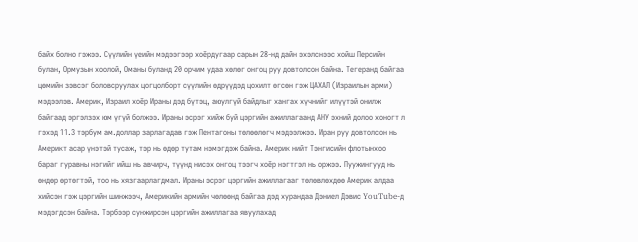байх болно гэжээ. Сүүлийн үеийн мэдээгээр хоёрдугаар сарын 28-нд дайн эхэлснээс хойш Персийн булан, Ормузын хоолой, Оманы буланд 20 орчим удаа хөлөг онгоц руу довтолсон байна. Тегеранд байгаа цөмийн зэвсэг боловсруулах цогцолборт сүүлийн өдрүүдэд цохилт өгсөн гэж ЦАХАЛ (Израилын арми) мэдээлэв. Америк, Израил хоёр Ираны дэд бүтэц, аюулгүй байдлыг хангах хүчнийг илүүтэй онилж байгаад эргэлзэх юм үгүй болжээ. Ираны эсрэг хийж буй цэргийн ажиллагаанд АНУ эхний долоо хоногт л гэхэд 11.3 тэрбум ам.доллар зарлагадав гэж Пентагоны төлөөлөгч мэдээлжээ. Иран руу довтолсон нь Америкт асар үнэтэй тусаж, тэр нь өдөр тутам нэмэгдэж байна. Америк нийт Тэнгисийн флотынхоо бараг гуравны нэгийг ийш нь авчирч, түүнд нисэх онгоц тээгч хоёр нэгтгэл нь оржээ. Пуужингууд нь өндөр өртөгтэй, тоо нь хязгаарлагдмал. Ираны эсрэг цэргийн ажиллагааг төлөвлөхдөө Америк алдаа хийсэн гэж цэргийн шинжээч, Америкийн армийн чөлөөнд байгаа дэд хурандаа Дэниел Дэвис YouTube-д мэдэгдсэн байна. Тэрбээр сунжирсэн цэргийн ажиллагаа явуулахад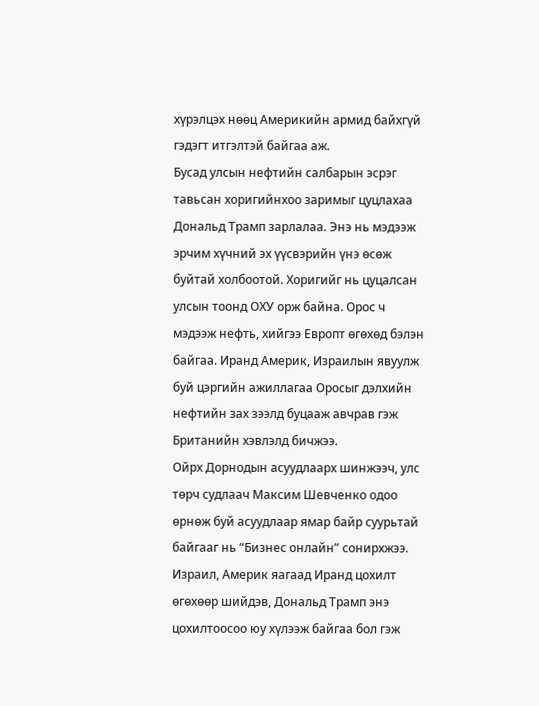хүрэлцэх нөөц Америкийн армид байхгүй гэдэгт итгэлтэй байгаа аж.
Бусад улсын нефтийн салбарын эсрэг тавьсан хоригийнхоо заримыг цуцлахаа Дональд Трамп зарлалаа. Энэ нь мэдээж эрчим хүчний эх үүсвэрийн үнэ өсөж буйтай холбоотой. Хоригийг нь цуцалсан улсын тоонд ОХУ орж байна. Орос ч мэдээж нефть, хийгээ Европт өгөхөд бэлэн байгаа. Иранд Америк, Израилын явуулж буй цэргийн ажиллагаа Оросыг дэлхийн нефтийн зах зээлд буцааж авчрав гэж Британийн хэвлэлд бичжээ.
Ойрх Дорнодын асуудлаарх шинжээч, улс төрч судлаач Максим Шевченко одоо өрнөж буй асуудлаар ямар байр суурьтай байгааг нь “Бизнес онлайн” сонирхжээ. Израил, Америк яагаад Иранд цохилт өгөхөөр шийдэв, Дональд Трамп энэ цохилтоосоо юу хүлээж байгаа бол гэж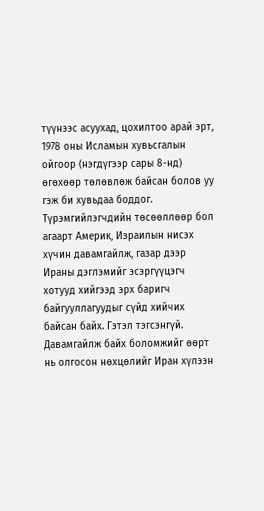түүнээс асуухад, цохилтоо арай эрт, 1978 оны Исламын хувьсгалын ойгоор (нэгдүгээр сары 8-нд) өгөхөөр төлөвлөж байсан болов уу гэж би хувьдаа боддог. Түрэмгийлэгчдийн төсөөллөөр бол агаарт Америк, Израилын нисэх хүчин давамгайлж, газар дээр Ираны дэглэмийг эсэргүүцэгч хотууд хийгээд эрх баригч байгууллагуудыг сүйд хийчих байсан байх. Гэтэл тэгсэнгүй. Давамгайлж байх боломжийг өөрт нь олгосон нөхцөлийг Иран хүлээн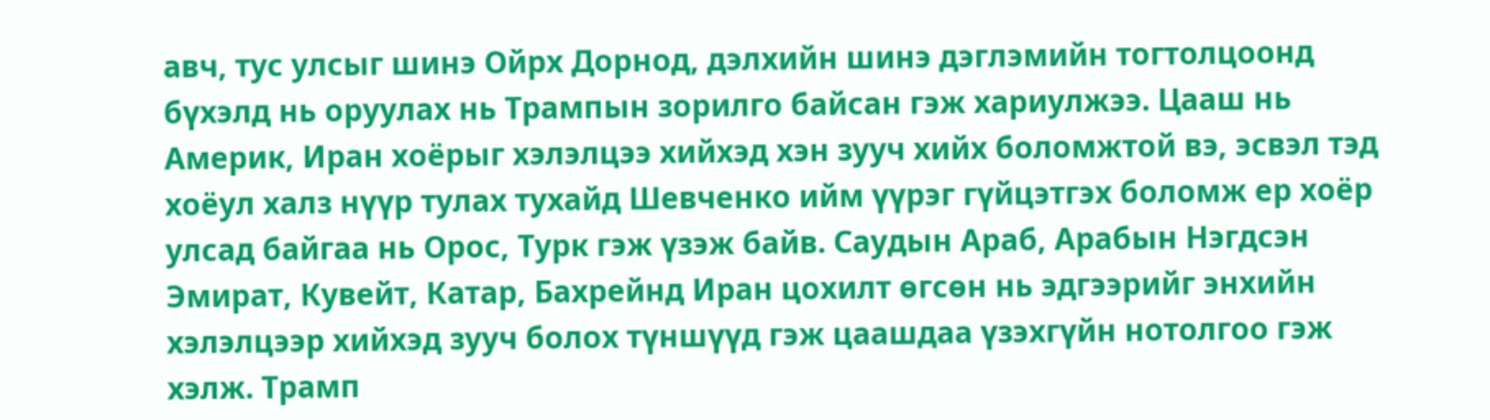авч, тус улсыг шинэ Ойрх Дорнод, дэлхийн шинэ дэглэмийн тогтолцоонд бүхэлд нь оруулах нь Трампын зорилго байсан гэж хариулжээ. Цааш нь Америк, Иран хоёрыг хэлэлцээ хийхэд хэн зууч хийх боломжтой вэ, эсвэл тэд хоёул халз нүүр тулах тухайд Шевченко ийм үүрэг гүйцэтгэх боломж ер хоёр улсад байгаа нь Орос, Турк гэж үзэж байв. Саудын Араб, Арабын Нэгдсэн Эмират, Кувейт, Катар, Бахрейнд Иран цохилт өгсөн нь эдгээрийг энхийн хэлэлцээр хийхэд зууч болох түншүүд гэж цаашдаа үзэхгүйн нотолгоо гэж хэлж. Трамп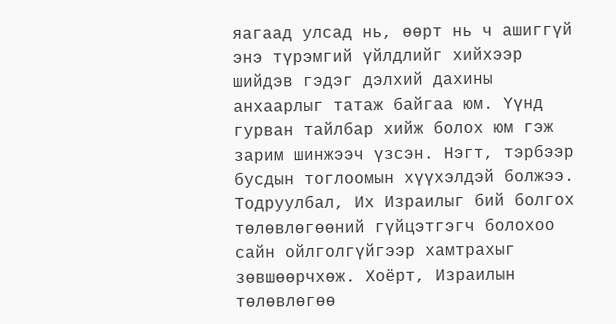яагаад улсад нь, өөрт нь ч ашиггүй энэ түрэмгий үйлдлийг хийхээр шийдэв гэдэг дэлхий дахины анхаарлыг татаж байгаа юм. Үүнд гурван тайлбар хийж болох юм гэж зарим шинжээч үзсэн. Нэгт, тэрбээр бусдын тоглоомын хүүхэлдэй болжээ. Тодруулбал, Их Израилыг бий болгох төлөвлөгөөний гүйцэтгэгч болохоо сайн ойлголгүйгээр хамтрахыг зөвшөөрчхөж. Хоёрт, Израилын төлөвлөгөө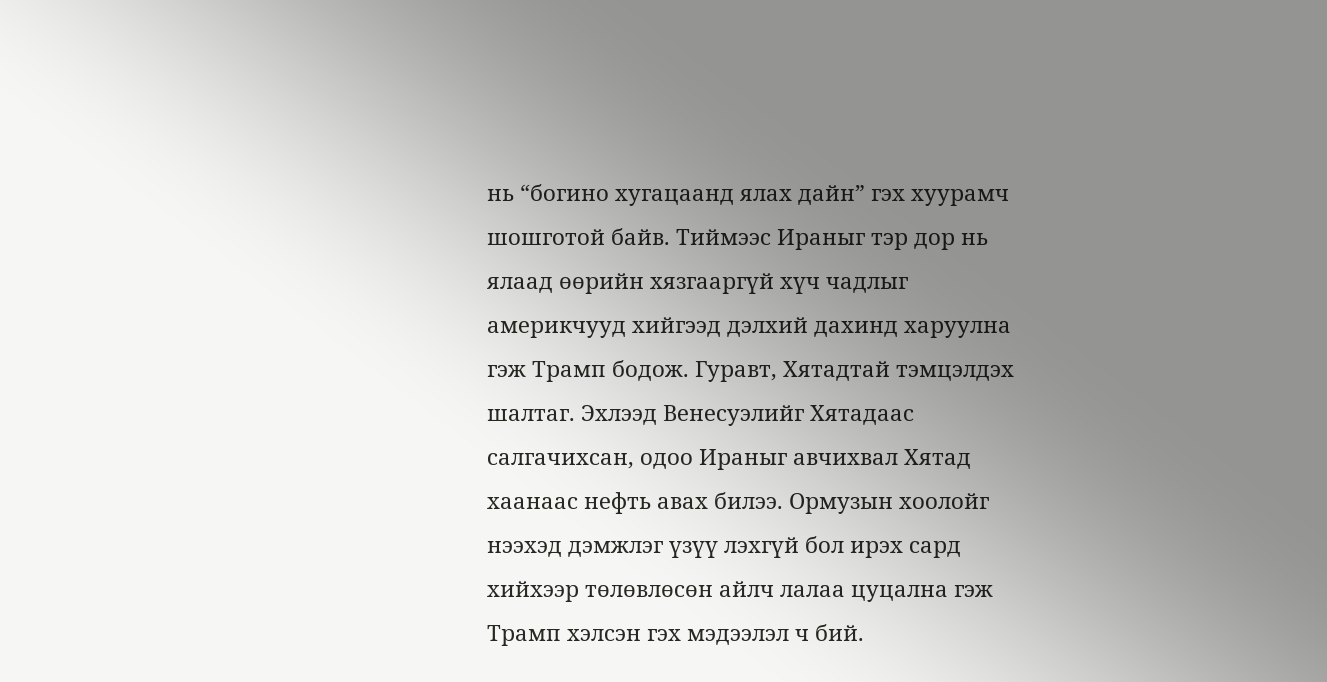нь “богино хугацаанд ялах дайн” гэх хуурамч шошготой байв. Тиймээс Ираныг тэр дор нь ялаад өөрийн хязгааргүй хүч чадлыг америкчууд хийгээд дэлхий дахинд харуулна гэж Трамп бодож. Гуравт, Хятадтай тэмцэлдэх шалтаг. Эхлээд Венесуэлийг Хятадаас салгачихсан, одоо Ираныг авчихвал Хятад хаанаас нефть авах билээ. Ормузын хоолойг нээхэд дэмжлэг үзүү лэхгүй бол ирэх сард хийхээр төлөвлөсөн айлч лалаа цуцална гэж Трамп хэлсэн гэх мэдээлэл ч бий.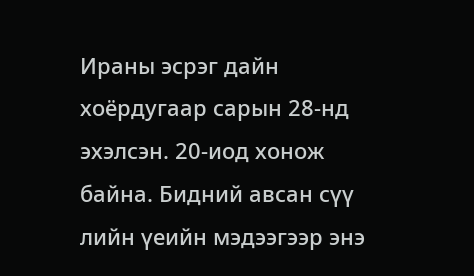Ираны эсрэг дайн хоёрдугаар сарын 28-нд эхэлсэн. 20-иод хонож байна. Бидний авсан сүү лийн үеийн мэдээгээр энэ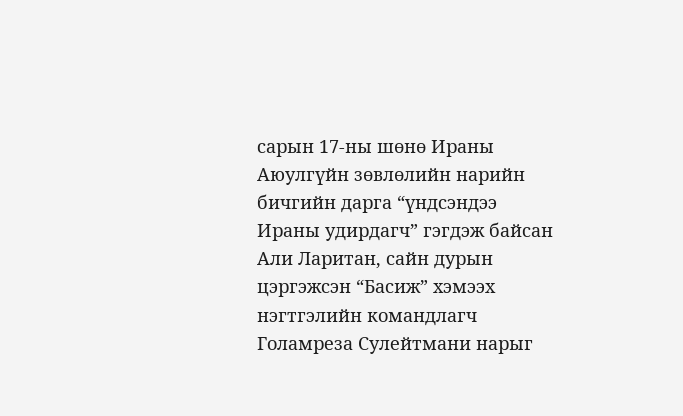сарын 17-ны шөнө Ираны Аюулгүйн зөвлөлийн нарийн бичгийн дарга “үндсэндээ Ираны удирдагч” гэгдэж байсан Али Ларитан, сайн дурын цэргэжсэн “Басиж” хэмээх нэгтгэлийн командлагч Голамреза Сулейтмани нарыг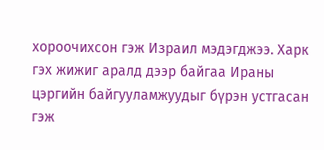хороочихсон гэж Израил мэдэгджээ. Харк гэх жижиг аралд дээр байгаа Ираны цэргийн байгууламжуудыг бүрэн устгасан гэж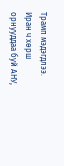Трамп мэдэгдлээ. Иран ч хөрш орнууддаа буй АНУ,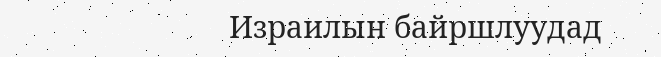Израилын байршлуудад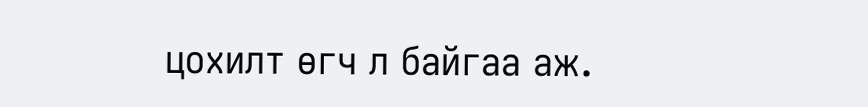цохилт өгч л байгаа аж.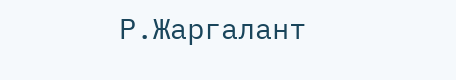Р.Жаргалант